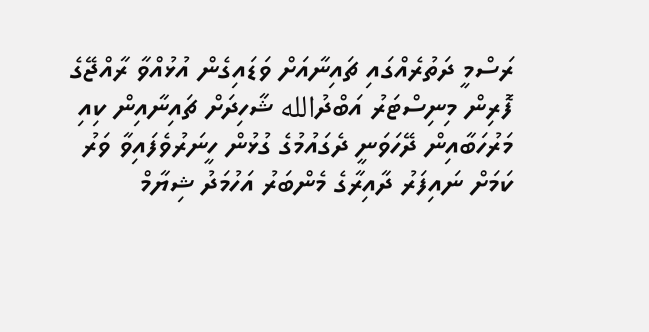ރަސްމީ ދަތުރެއްގައި ޗައިނާއަށް ވަޑައިގެން އުޅުއްވާ ރާއްޖޭގެ ފޮރިން މިނިސްޓަރު އަބްދުالله ޝާހިދަށް ޗައިނާއިން ކިއި މަރުހަބާއިން ދޭހަވަނީ ދެގައުމުގެ ގުޅުން ހީނަރުވެފައިވާ ވަރު ކަމަށް ނައިފަރު ދާއިރާގެ މެންބަރު އަހުމަދު ޝިޔާމް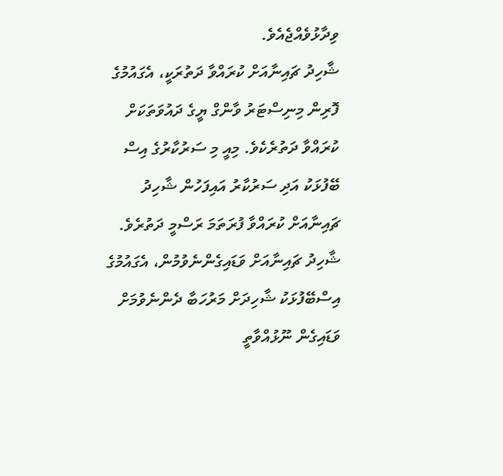ވިދާޅުވެއްޖެއެވެ.
ޝާހިދު ޗައިނާއަށް ކުރައްވާ ދަތުރަކީ، އެގައުމުގެ ފޮރިން މިނިސްޓަރު ވާންގް ޔީގެ ދައުވަތަކަށް ކުރައްވާ ދަތުރެކެވެ. މިއީ މި ސަރުކާރުގެ އިސް ބޭފުޅަކު އަދި ސަރުކާރު އައިފަހުން ޝާހިދު ޗައިނާއަށް ކުރައްވާ ފުރަތަމަ ރަސްމީ ދަތުރެވެ.
ޝާހިދު ޗައިނާއަށް ވަޑައިގެންނެވުމުން، އެގައުމުގެ އިސްބޭފުޅަކު ޝާހިދަށް މަރުހަބާ ދެންނެވުމަށް ވަޑައިގެން ނޫޅުއްވާތީ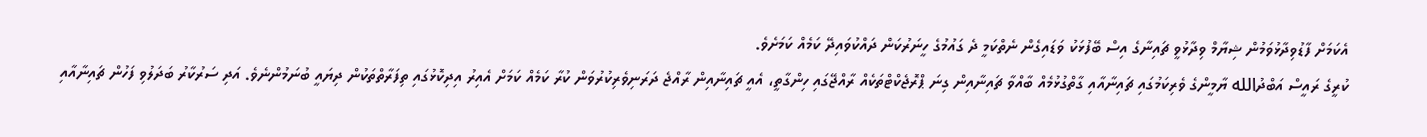އެކަމަށް ފާޑުވިދާޅުވަމުން ޝިޔާމް ވިދާޅުވީ ޗައިނާގެ އިސް ބޭފުޅަކު ވަޑައިގެން ނެތްކަމީ ދެ ގައުމުގެ ހީނަރުކަން ދައްކުވައިދޭ ކަމެއް ކަމަށެވެ.
ކުރީގެ ރައީސް އަބްދުالله ޔާމީންގެ ވެރިކަމުގައި ޗައިނާއާއި ގާތްގުޅުމެއް ބާއްވާ ޗައިނާއިން ގިނަ ޕްރޮޖެކްޓްތަކެއް ރާއްޖޭގައި ހިންގާތީ، އެއީ ޗައިނާއިން ރާއްޖެ ދަރަނިވެރިކުރުވަން ކުރާ ކަމެއް ކަމަށް އެއިރު އިދިކޮޅުގައި ތިފަރާތްތަކުން ދިޔައީ ބުނަމުންނެވެ. އަދި ސަރުކާރު ބަދަލުވި ފަހުން ޗައިނާއާއި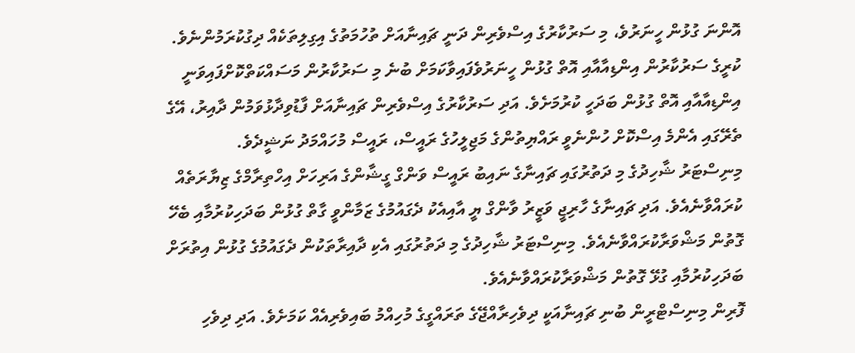އޮންނަ ގުޅުން ހީނަރުވެ، މި ސަރުކާރުގެ އިސްވެރިން ދަނީ ޗައިނާއަށް ތުހުމަތުގެ އިގިލިތަކެއް ދިގުކުރަމުންނެވެ.
ކުރީގެ ސަރުކާރުން އިންޑިއާއާއި އޮތް ގުޅުން ހީނަރުވެފައިވާކަމަށް ބުނެ މި ސަރުކާރުން މަސައްކަތްކޮށްފައިވަނީ އިންޑިއާއާއި އޮތް ގުޅުން ބަދަހީ ކުރުމަށެވެ. އަދި ސަރުކާރުގެ އިސްވެރިން ޗައިނާއަށް ފާޑުވިދާޅުވަމުން ދާއިރު، އޭގެ ތެރޭގައި އެންމެ އިސްކޮށް ހުންނެވީ ރައްޔިތުންގެ މަޖިލީހުގެ ރައީސް، ރައީސް މުހައްމަދު ނަޝީދެވެ.
މިނިސްޓަރު ޝާހިދުގެ މި ދަތުރުގައި ޗައިނާގެ ނައިބު ރައީސް ވަންގް ގީޝާންގެ އަރިހަށް އިހްތިރާމްގެ ޒިޔާރަތެއް ކުރައްވާނެއެވެ. އަދި ޗައިނާގެ ހާރިޖީ ވަޒީރު ވާންގް ޔީ އާއިއެކު ދެގައުމުގެ ޒަމާންވީ ގާތް ގުޅުން ބަދަހިކުރުމާއި ބެހޭ ގޮތުން މަޝްވަރާކުރައްވާނެއެވެ. މިނިސްޓަރު ޝާހިދުގެ މި ދަތުރުގައި އެކި ދާއިރާތަކުން ދެގައުމުގެ ގުޅުން އިތުރަށް ބަދަހިކުރުމާއި ގުޅޭ ގޮތުން މަޝްވަރާކުރައްވާނެއެވެ.
ފޮރިން މިނިސްޓްރީން ބުނި ޗައިނާއަކީ ދިވެހިރާއްޖޭގެ ތަރައްގީގެ މުހިއްމު ބައިވެރިއެއް ކަމަށެވެ. އަދި ދިވެހި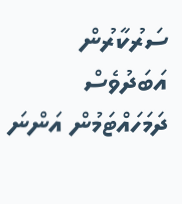ސަރުކާރުން އަބަދުވެސް ދަމަހައްޓަމުން އަންނަ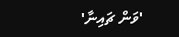'ވަން ޗައިނާ'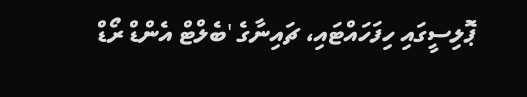ޕޮލިސީގައި ހިފަހައްޓައި، ޗައިނާގެ 'ބެލްޓް އެންޑް ރޯޑް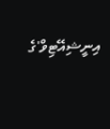އިނީޝިއޭޓިވް'ގެ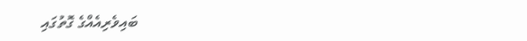ބައިވެރިއެއްގެ ގޮތުގައި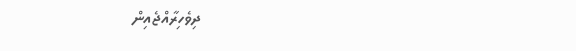ދިވެހިރާއްޖެއިން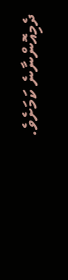ދެމިއޮންނާނެ ކަމަށެވެ.